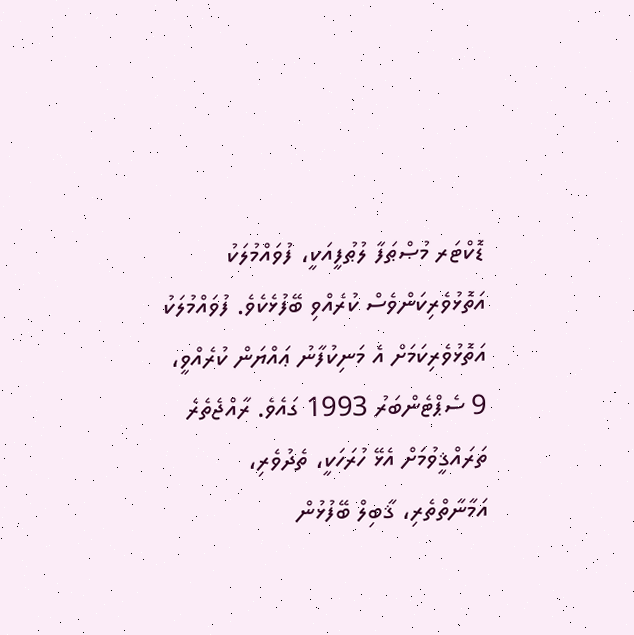ޑޮކްޓަރ މުޞްޠަފާ ލުޠުފީއަކީ، ފުވައްމުލަކު އަތޮޅުވެރިކަންވެސް ކުރެއްވި ބޭފުޅެކެވެ. ފުވައްމުލަކު އަތޮޅުވެރިކަމަށް އެ މަނިކުފާނު ޢައްޔަން ކުރެއްވީ، 9 ސެޕްޓެންބަރު 1993 ގައެވެ. ރާއްޖެތެރެ ތަރައްޤީވުމަށް އެޅޭ ހުރަހަކީ، ތެދުވެރި، އަމާނާތްތެރި، ޤާބިލް ބޭފުޅުން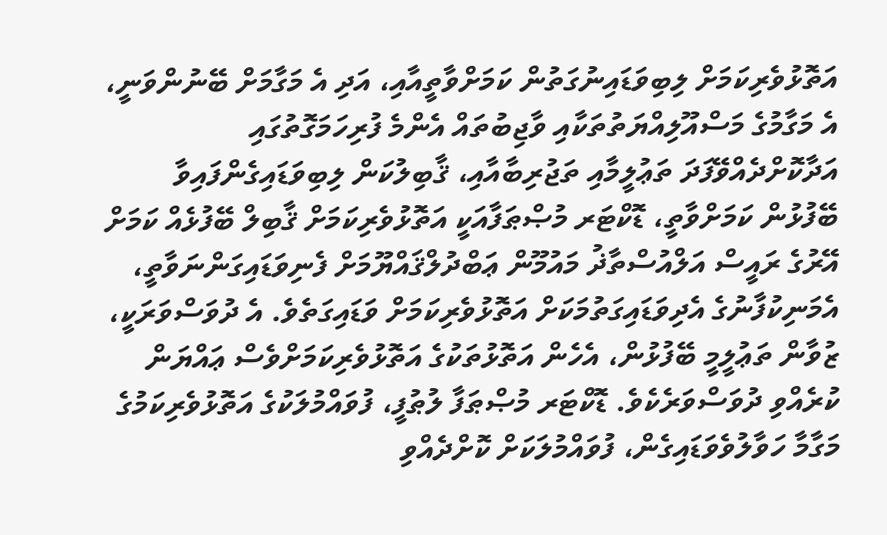އަތޮޅުވެރިކަމަށް ލިބިވަޑައިނުގަތުން ކަމަށްވާތީއާއި، އަދި އެ މަގާމަށް ބޭނުންވަނީ، އެ މަގާމުގެ މަސްއޫލިއްޔަތުތަކާއި ވާޖިބުތައް އެންމެ ފުރިހަމަގޮތުގައި އަދާކޮށްދެއްވޭފަދަ ތަޢުލީމާއި ތަޖުރިބާއާއި، ޤާބިލުކަން ލިބިވަޑައިގެންފައިވާ ބޭފުޅުން ކަމަށްވާތީ، ޑޮކްޓަރ މުޞްޠަފާއަކީ އަތޮޅުވެރިކަމަށް ޤާބިލް ބޭފުޅެއް ކަމަށް އޭރުގެ ރައީސް އަލްއުސްތާޛު މައުމޫން ޢަބްދުލްޤައްޔޫމަށް ފެނިވަޑައިގަންނަވާތީ، އެމަނިކުފާނުގެ އެދިވަޑައިގަތުމަކަށް އަތޮޅުވެރިކަމަށް ވަޑައިގަތެވެ. އެ ދުވަސްވަރަކީ، ޒުވާން ތަޢުލީމީ ބޭފުޅުން، އެހެން އަތޮޅުތަކުގެ އަތޮޅުވެރިކަމަށްވެސް ޢައްޔަން ކުރެއްވި ދުވަސްވަރެކެވެ. ޑޮކްޓަރ މުޞްޠަފާ ލުޠުފީ، ފުވައްމުލަކުގެ އަތޮޅުވެރިކަމުގެ މަގާމާ ހަވާލުވެވަޑައިގެން، ފުވައްމުލަކަށް ކޮށްދެއްވި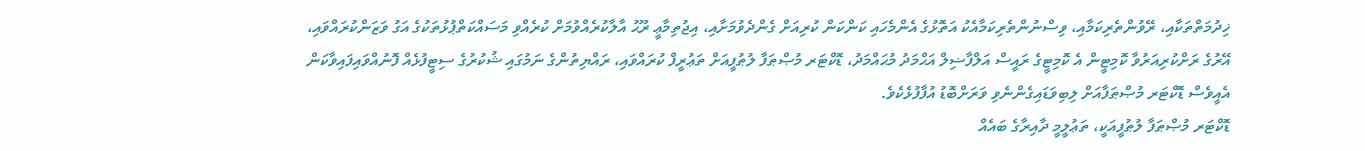ޚިދުމަތްތަކާއި، ރޭވުންތެރިކަމާއި، ވިސްނުންތެރިކަމާއެކު އަތޮޅުގެ އެންމެހައި ކަންކަން ކުރިއަށް ގެންދެވުމަށާއި، އިޖުތިމާޢީ ރޫޙު އާލާކުރެއްވުމަށް ކުރެއްވި މަސައްކަތްޕުޅުތަކުގެ އަގު ވަޒަންކުރައްވައި، އޭރުގެ ރަށްކުރިއަރުވާ ކޮމިޓީން އެ ކޮމިޓީގެ ރައީސް އަލްފާޟިލް އަޙްމަދު މުޙައްމަދު، ޑޮކްޓަރ މުޞްޠަފާ ލުޠުފީއަށް ތަޢުރީފް ކުރައްވައި، ރައްޔިތުންގެ ނަމުގައި ޝުކުރުގެ ސިޓީފުޅެއް ފޮނުއްވައިފައިވާކަން އެއީވެސް ޑޮކްޓަރ މުޞްޠަފާއަށް ލިބިވަޑައިގެންނެވި ވަރަށްބޮޑު އުފާފުޅެކެވެ.
ޑޮކްޓަރ މުޞްޠަފާ ލުޠުފީއަކީ، ތަޢުލީމީ ދާއިރާގެ ބައެއް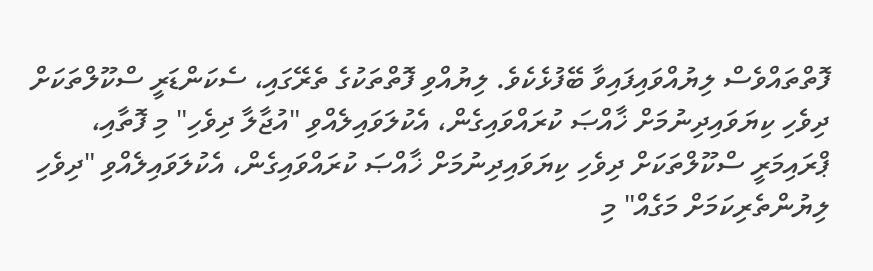ފޮތްތައްވެސް ލިޔުއްވައިފައިވާ ބޭފުޅެކެވެ. ލިޔުއްވި ފޮތްތަކުގެ ތެރޭގައި، ސެކަންޑަރީ ސްކޫލްތަކަށް ދިވެހި ކިޔަވައިދިނުމަށް ޚާއްޞަ ކުރައްވައިގެން، އެކުލަވައިލެއްވި "އުޖާލާ ދިވެހި" މި ފޮތާއި، ޕްރައިމަރީ ސްކޫލްތަކަށް ދިވެހި ކިޔަވައިދިނުމަށް ޚާއްޞަ ކުރައްވައިގެން، އެކުލަވައިލެއްވި "ދިވެހި ލިޔުންތެރިކަމަށް މަގެއް" މި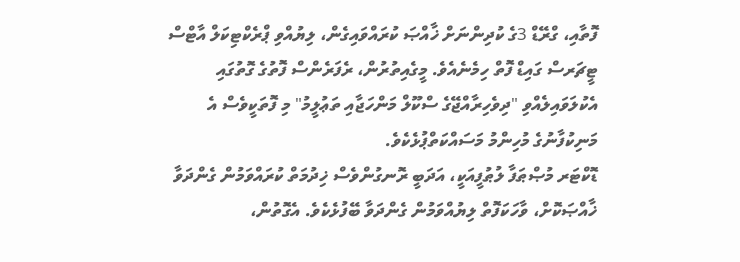ފޮތާއި، ގްރޭޑް 3ގެ ކުދިންނަށް ޚާއްޞަ ކުރައްވައިގެން، ލިޔުއްވި ޕްރެކްޓިކަލް އާޓްސް ޓީޗަރސް ގައިޑް ފޮތް ހިމެނެއެވެ. މީގެއިތުރުން، ރެފަރެންސް ފޮތުގެ ގޮތުގައި އެކުލަވައިލެއްވި "ދިވެހިރާއްޖޭގެ ސްކޫލް މަންހަޖާއި ތަޢުލީމު" މި ފޮތަކީވެސް އެ މަނިކުފާނުގެ މުހިންމު މަސައްކަތްޕުޅެކެވެ.
ޑޮކްޓަރ މުޞްޠަފާ ލުޠުފީއަކީ، އަދަބީ ރޮނގުންވެސް ޚިދުމަތް ކުރައްވަމުން ގެންދަވާ ޚާއްޞަކޮށް، ވާހަކަފޮތް ލިޔުއްވަމުން ގެންދަވާ ބޭފުޅެކެވެ. އެގޮތުން،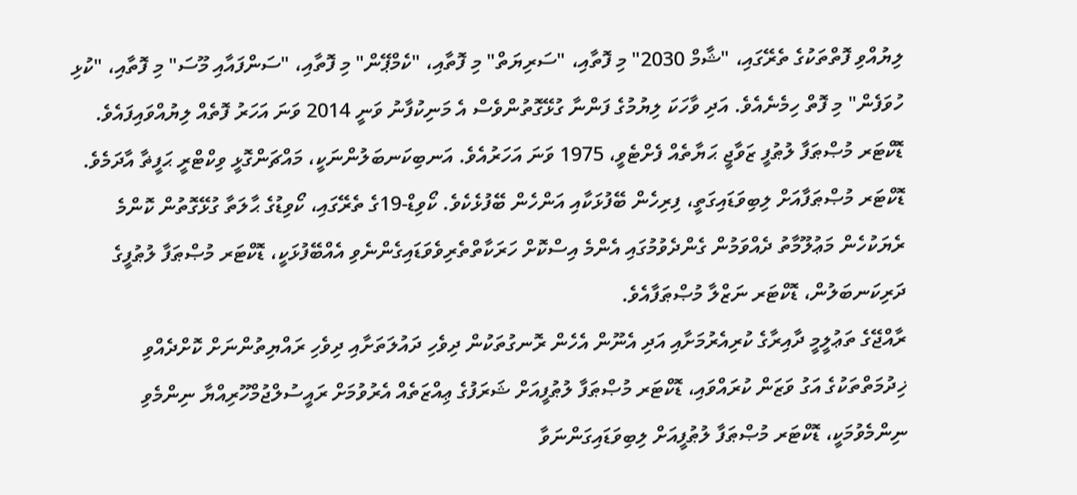ލިޔުއްވި ފޮތްތަކުގެ ތެރޭގައި، "ޝާމް 2030" މި ފޮތާއި، "ސަރިޔަތް" މި ފޮތާއި، "ކެމްޕޭން" މި ފޮތާއި، "ސަންފައާއި މޫސަ" މި ފޮތާއި، "ކުޅި ހުވަފެން" މި ފޮތް ހިމެނެއެވެ. އަދި ވާހަކަ ލިޔުމުގެ ފަންނާ ގުޅޭގޮތުންވެސް އެ މަނިކުފާނު ވަނީ 2014 ވަނަ އަހަރު ފޮތެއް ލިޔުއްވައިފައެވެ.
ޑޮކްޓަރ މުޞްޠަފާ ލުޠުފީ ޒަވާޖީ ޙަޔާތެއް ފެށްޓެވީ، 1975 ވަނަ އަހަރުއެވެ. އަނބިކަނބަލުންނަކީ، މައްޗަންގޮޅީ ވިކްޓްރީ ޙަފީޡާ އާދަމެވެ. ޑޮކްޓަރ މުޞްޠަފާއަށް ލިބިވަޑައިގަތީ، ފިރިހެން ބޭފުޅަކާއި އަންހެން ބޭފުޅެކެވެ. ކޯވިޑް-19ގެ ތެރޭގައި، ކޯވިޑުގެ ޙާލަތާ ގުޅޭގޮތުން ކޮންމެ ރެޔަކުހެން މަޢުލޫމާތު ދެއްވަމުން ގެންދެވުމުގައި އެންމެ އިސްކޮށް ހަރަކާތްތެރިވެވަޑައިގެންނެވި އެއްބޭފުޅަކީ، ޑޮކްޓަރ މުޞްޠަފާ ލުޠުފީގެ ދަރިކަނބަލުން، ޑޮކްޓަރ ނަޒްލާ މުޞްޠަފާއެވެ.
ރާއްޖޭގެ ތަޢުލީމީ ދާއިރާގެ ކުރިއެރުމަށާއި އަދި އެނޫން އެހެން ރޮނގުތަކުން ދިވެހި ދައުލަތަށާއި ދިވެހި ރައްޔިތުންނަށް ކޮށްދެއްވި ޚިދުމަތްތަކުގެ އަގު ވަޒަން ކުރައްވައި، ޑޮކްޓަރ މުޞްޠަފާ ލުޠުފީއަށް ޝަރަފުގެ ޢިއްޒަތެއް އެރުވުމަށް ރައީސުލްޖުމްހޫރިއްޔާ ނިންމެވި ނިންމެވުމަކީ، ޑޮކްޓަރ މުޞްޠަފާ ލުޠުފީއަށް ލިބިވަޑައިގަންނަވާ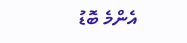އެންމެ ބޮޑު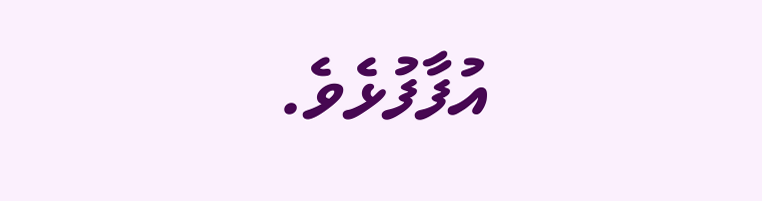އުފާފުޅެވެ.